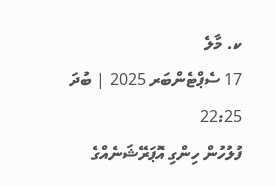ކ. މާލެ
17 ސެޕްޓެންބަރ 2025 | ބުދަ 22:25
ފުލުހުން ހިންގި އޮޕަރޭޝަނެއްގެ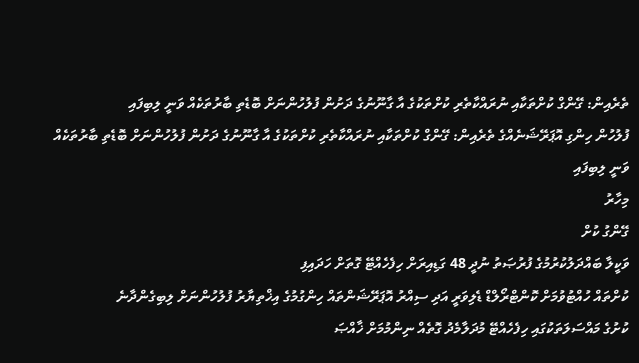ތެރެއިން: ގޭންގް ކުށްތަކާއި ނުރައްކާތެރި ކުށްތަކުގެ އާ ގާނޫނުގެ ދަށުން ފުލުހުންނަށް ބޮޑެތި ބާރުތަކެއް ވަނީ ލިބިފައި
ފުލުހުން ހިންގި އޮޕަރޭޝަނެއްގެ ތެރެއިން: ގޭންގް ކުށްތަކާއި ނުރައްކާތެރި ކުށްތަކުގެ އާ ގާނޫނުގެ ދަށުން ފުލުހުންނަށް ބޮޑެތި ބާރުތަކެއް ވަނީ ލިބިފައި
މިހާރު
ގޭންގު ކުށް
ވަކީލާ ބައްދަލުކުރުމުގެ ފުރުޞަތު ނުދީ 48 ގަޑިއިރަށް ހިފެހެއްޓޭ ގޮތަށް ހަދައިފި
ކުށްތައް ހުއްޓުވުމަށް ކޮންޓްރޯލްޑް ޑެލިވަރީ އަދި ސިއްރު އޮޕަރޭޝަންތައް ހިންގުމުގެ އިޚްތިޔާރު ފުލުހުންނަށް ލިބިގެންދާނެ
ކުށުގެ މައްސަލަތަކުގައި ހިފެހެއްޓޭ މުދަލާމެދު ގޮތެއް ނިންމުމަށް ޚާއްޞަ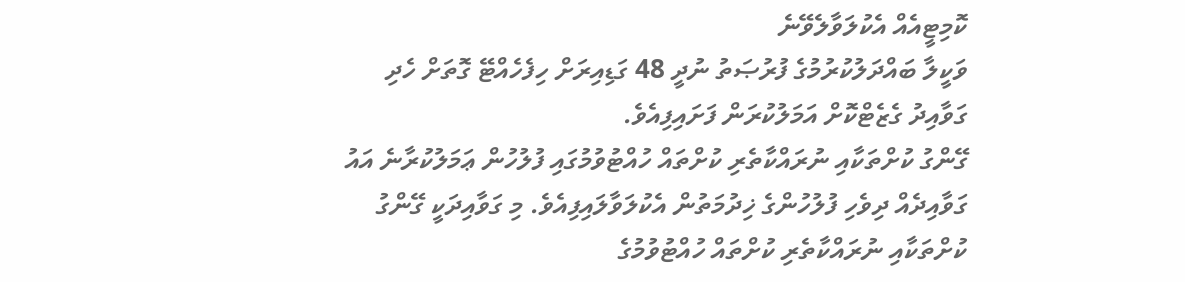ކޮމިޓީއެއް އެކުލަވާލެވޭނެ
ވަކީލާ ބައްދަލުކުރުމުގެ ފުރުޞަތު ނުދީ 48 ގަޑިއިރަށް ހިފެހެއްޓޭ ގޮތަށް ހެދި ގަވާއިދު ގެޒެޓްކޮށް އަމަލުކުރަން ފަށައިފިއެވެ.
ގޭންގު ކުށްތަކާއި ނުރައްކާތެރި ކުށްތައް ހުއްޓުވުމުގައި ފުލުހުން ޢަމަލުކުރާނެ އައު ގަވާއިދެއް ދިވެހި ފުލުހުންގެ ޚިދުމަތުން އެކުލަވާލައިފިއެވެ. މި ގަވާއިދަކީ ގޭންގު ކުށްތަކާއި ނުރައްކާތެރި ކުށްތައް ހުއްޓުވުމުގެ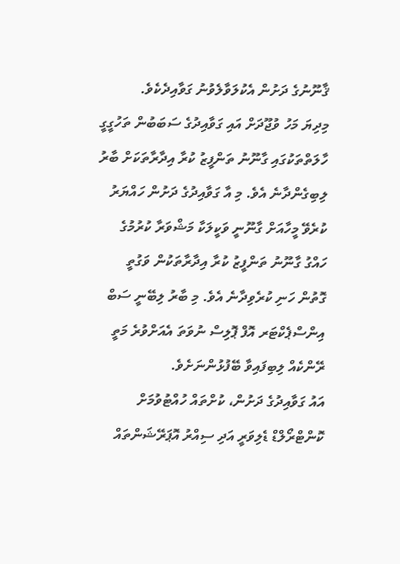ޤާނޫނުގެ ދަށުން އެކުލަވާލެވުނު ގަވާއިދެކެވެ.
މިދިޔަ މަހު ވުޖޫދަށް އައި ގަވާއިދުގެ ސަބަބުން ތަހުގީގީ ހާލަތްތަކުގައި ގާނޫނު ތަންފީޒު ކުރާ އިދާރާތަކަށް ބާރު ލިބިގެންދާނެ އެވެ. މި އާ ގަވާއިދުގެ ދަށުން ހައްޔަރު ކުރެވޭ މީހާއަށް ގާނޫނީ ވަކީލަކާ މަޝްވަރާ ކުރުމުގެ ހައްގު ގާނޫނު ތަންފީޒު ކުރާ އިދާރާތަކުން ވަގުތީ ގޮތުން ހަނި ކުރެވިދާނެ އެވެ. މި ބާރު ލިބޭނީ ސަބް އިންސްޕެކްޓަރ އޮފް ޕޮލިސް ނުވަތަ އެއަށްވުރެ މަތީ ރޭންކެއް ލިބިފައިވާ ބޭފުޅުންނަށެވެ.
އައު ގަވާއިދުގެ ދަށުން، ކުށްތައް ހުއްޓުވުމަށް ކޮންޓްރޯލްޑް ޑެލިވަރީ އަދި ސިއްރު އޮޕަރޭޝަންތައް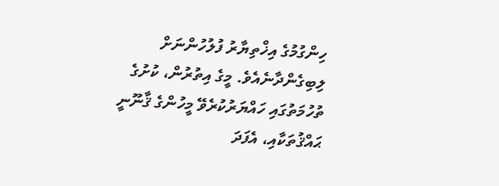ހިންގުމުގެ އިޚްތިޔާރު ފުލުހުންނަށް ލިބިގެންދާނެއެވެ. މީގެ އިތުރުން، ކުށުގެ ތުހުމަތުގައި ހައްޔަރުކުރެވޭ މީހުންގެ ޤާނޫނީ ޙައްޤުތަކާއި، އެފަދަ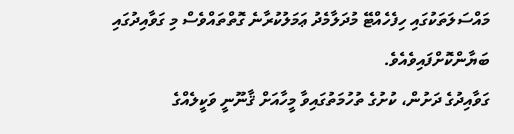މައްސަލަތަކުގައި ހިފެހެއްޓޭ މުދަލާމެދު ޢަމަލުކުރާނެ ގޮތްތައްވެސް މި ގަވާއިދުގައި ބަޔާންކޮށްފައިވެއެވެ.
ގަވާއިދުގެ ދަށުން، ކުށުގެ ތުހުމަތުގައިވާ މީހާއަށް ޤާނޫނީ ވަކީލެއްގެ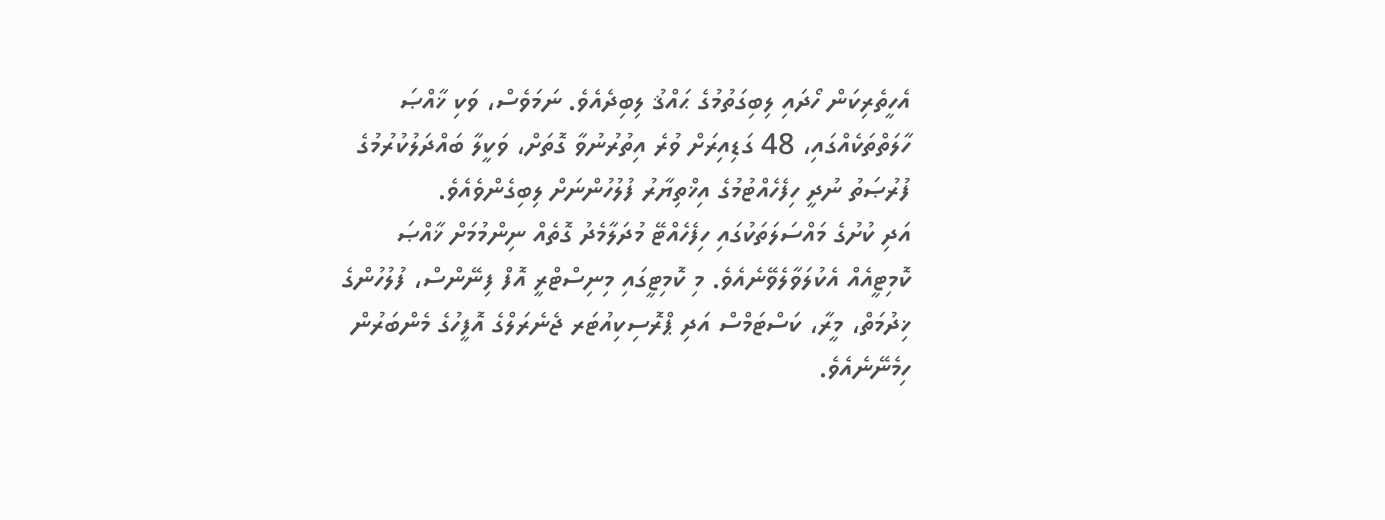އެހީތެރިކަން ހޯދައި ލިބިގަތުމުގެ ޙައްޤު ލިބިދެއެވެ. ނަމަވެސް، ވަކި ޚާއްޞަ ހާލަތްތަކެއްގައި، 48 ގަޑިއިރަށް ވުރެ އިތުރުނުވާ ގޮތަށް، ވަކީލާ ބައްދަލުކުރުމުގެ ފުރުޞަތު ނުދީ ހިފެހެއްޓުމުގެ އިޚްތިޔާރު ފުލުހުންނަށް ލިބިގެންވެއެވެ.
އަދި ކުށުގެ މައްސަލަތަކުގައި ހިފެހެއްޓޭ މުދަލާމެދު ގޮތެއް ނިންމުމަށް ޚާއްޞަ ކޮމިޓީއެއް އެކުލަވާލެވޭނެއެވެ. މި ކޮމިޓީގައި މިނިސްޓްރީ އޮފް ފިނޭންސް، ފުލުހުންގެ ޚިދުމަތް، މީރާ، ކަސްޓަމްސް އަދި ޕްރޮސިކިއުޓަރ ޖެނެރަލްގެ އޮފީހުގެ މެންބަރުން ހިމެނޭނެއެވެ.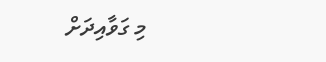މި ގަވާއިދަށް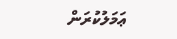ޢަމަލުކުރަން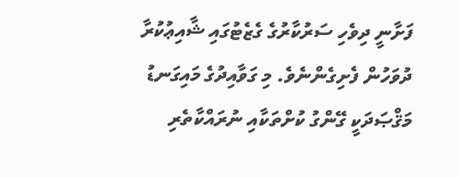ފަށާނީ ދިވެހި ސަރުކާރުގެ ގެޒެޓުގައި ޝާއިޢުކުރާ ދުވަހުން ފެށިގެންނެވެ. މި ގަވާއިދުގެ މައިގަނޑު މަޤްޞަދަކީ ގޭންގު ކުށްތަކާއި ނުރައްކާތެރި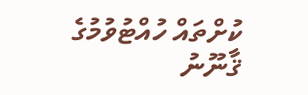ކުށްތައް ހުއްޓުވުމުގެ ޤާނޫނު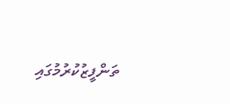ތަންފީޒުކުރުމުގައި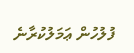ފުލުހުން ޢަމަލުކުރާނެ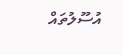އުސޫލުތައް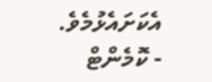އެކަށައެޅުމެވެ.
- ކޮމެންޓް